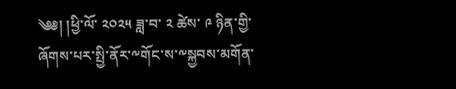༄༅། །ཕྱི་ལོ་ ༢༠༢༥ ཟླ་བ་ ༢ ཚེས་ ༩ ཉིན་གྱི་ཞོགས་པར་སྤྱི་ནོར་༸གོང་ས་༸སྐྱབས་མགོན་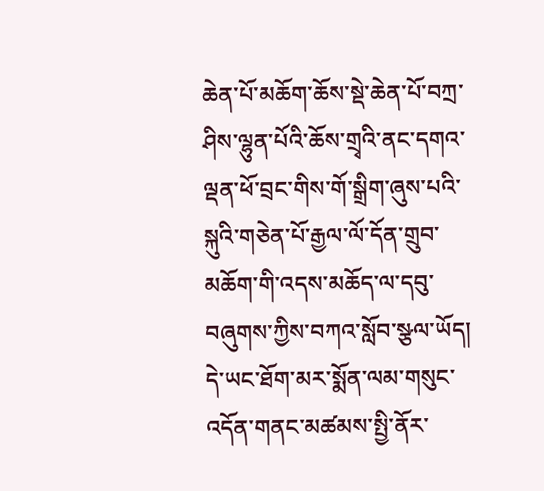ཆེན་པོ་མཆོག་ཆོས་སྡེ་ཆེན་པོ་བཀྲ་ཤིས་ལྷུན་པོའི་ཆོས་གྲྭའི་ནང་དགའ་ལྡན་ཕོ་བྲང་གིས་གོ་སྒྲིག་ཞུས་པའི་སྐུའི་གཅེན་པོ་རྒྱལ་ལོ་དོན་གྲུབ་མཆོག་གི་འདས་མཆོད་ལ་དབུ་བཞུགས་ཀྱིས་བཀའ་སློབ་སྩལ་ཡོད།
དེ་ཡང་ཐོག་མར་སྨོན་ལམ་གསུང་འདོན་གནང་མཚམས་སྤྱི་ནོར་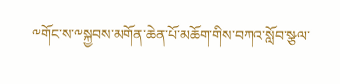༸གོང་ས་༸སྐྱབས་མགོན་ཆེན་པོ་མཆོག་གིས་བཀའ་སློབ་སྩལ་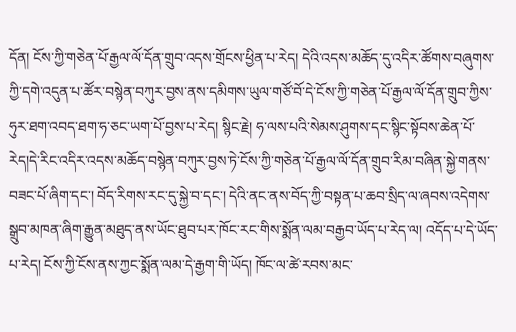དོན། ངོས་ཀྱི་གཅེན་པོ་རྒྱལ་ལོ་དོན་གྲུབ་འདས་གྲོངས་ཕྱིན་པ་རེད། དེའི་འདས་མཆོད་དུ་འདིར་ཚོགས་བཞུགས་ཀྱི་དགེ་འདུན་པ་ཚོར་བསྙེན་བཀུར་བྱས་ནས་དམིགས་ཡུལ་གཙོ་བོ་དེ་ངོས་ཀྱི་གཅེན་པོ་རྒྱལ་ལོ་དོན་གྲུབ་ཀྱིས་ཧུར་ཐག་འབད་ཐག་ཧ་ཅང་ཡག་པོ་བྱས་པ་རེད། སྙིང་རྗེ། ཧ་ལས་པའི་སེམས་ཤུགས་དང་སྙིང་སྟོབས་ཆེན་པོ་རེད།དེ་རིང་འདིར་འདས་མཆོད་བསྙེན་བཀུར་བྱས་ཏེ་ངོས་ཀྱི་གཅེན་པོ་རྒྱལ་ལོ་དོན་གྲུབ་རིམ་བཞིན་སྐྱེ་གནས་བཟང་པོ་ཞིག་དང་། བོད་རིགས་རང་དུ་སྐྱེ་བ་དང་། དེའི་ནང་ནས་བོད་ཀྱི་བསྟན་པ་ཆབ་སྲིད་ལ་ཞབས་འདེགས་སྒྲུབ་མཁན་ཞིག་རྒྱུན་མཐུད་ནས་ཡོང་ཐུབ་པར་ཁོང་རང་གིས་སྨོན་ལམ་བརྒྱབ་ཡོད་པ་རེད་ལ། འདོད་པ་དེ་ཡོད་པ་རེད། ངོས་ཀྱི་ངོས་ནས་ཀྱང་སྨོན་ལམ་དེ་རྒྱག་གི་ཡོད། ཁོང་ལ་ཚེ་རབས་མང་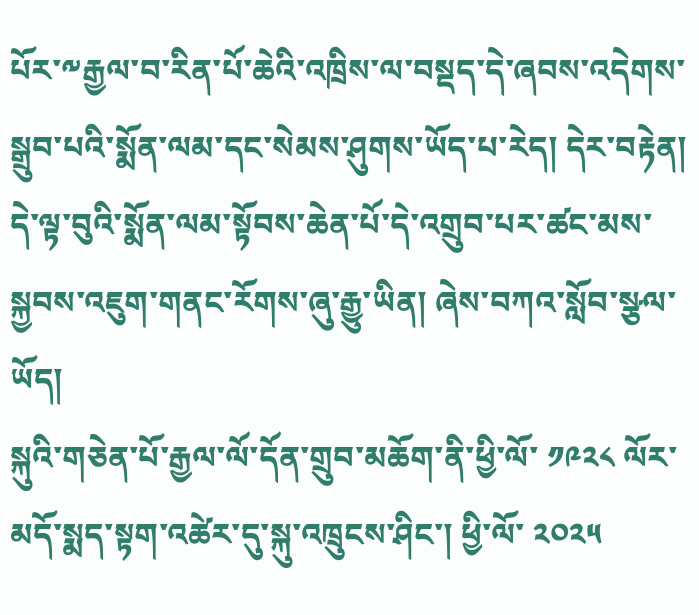པོར་༸རྒྱལ་བ་རིན་པོ་ཆེའི་འཁྲིས་ལ་བསྡད་དེ་ཞབས་འདེགས་སྒྲུབ་པའི་སྨོན་ལམ་དང་སེམས་ཤུགས་ཡོད་པ་རེད། དེར་བརྟེན། དེ་ལྟ་བུའི་སྨོན་ལམ་སྟོབས་ཆེན་པོ་དེ་འགྲུབ་པར་ཚང་མས་སྐྱབས་འཇུག་གནང་རོགས་ཞུ་རྒྱུ་ཡིན། ཞེས་བཀའ་སློབ་སྩལ་ཡོད།
སྐུའི་གཅེན་པོ་རྒྱལ་ལོ་དོན་གྲུབ་མཆོག་ནི་ཕྱི་ལོ་ ༡༩༢༨ ལོར་མདོ་སྨད་སྟག་འཚེར་དུ་སྐུ་འཁྲུངས་ཤིང་། ཕྱི་ལོ་ ༢༠༢༥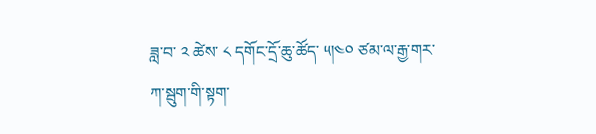ཟླ་བ་ ༢ ཚེས་ ༨ དགོང་དྲོ་ཆུ་ཚོད་ ༥།༤༠ ཙམ་ལ་རྒྱ་གར་ཀ་སྦུག་གི་སྟག་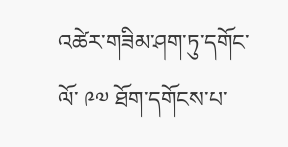འཚེར་གཟིམ་ཤག་ཏུ་དགོང་ལོ་ ༩༧ ཐོག་དགོངས་པ་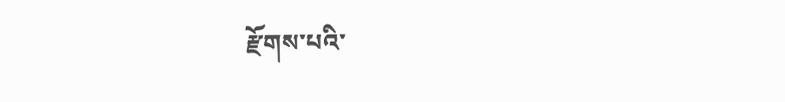རྫོགས་པའི་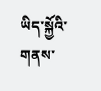ཡིད་སྐྱོའི་གནས་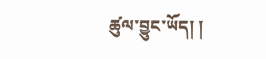ཚུལ་བྱུང་ཡོད། །